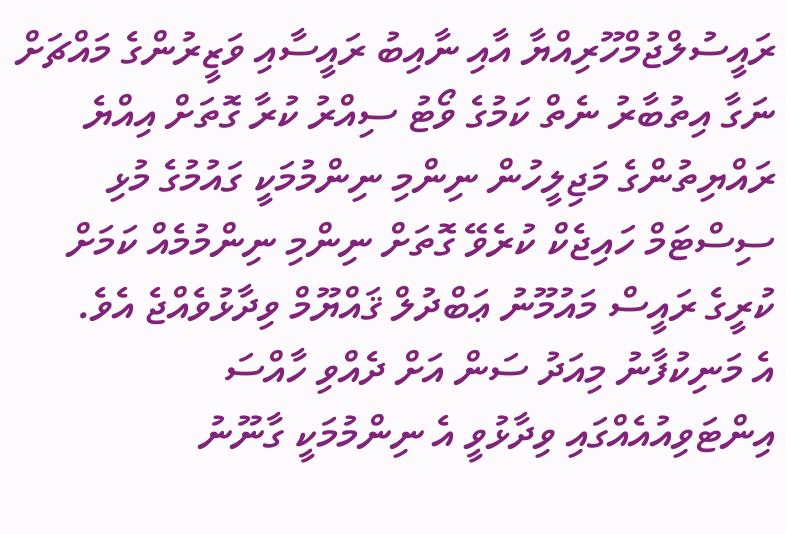ރައީސުލްޖުމްހޫރިއްޔާ އާއި ނާއިބު ރައީސާއި ވަޒީރުންގެ މައްޗަށް ނަގާ އިތުބާރު ނެތް ކަމުގެ ވޯޓު ސިއްރު ކުރާ ގޮތަށް އިއްޔެ ރައްޔިތުންގެ މަޖިލީހުން ނިންމި ނިންމުމަކީ ގައުމުގެ މުޅި ސިސްޓަމް ހައިޖެކް ކުރެވޭ ގޮތަށް ނިންމި ނިންމުމެއް ކަމަށް ކުރީގެ ރައީސް މައުމޫނު ޢަބްދުލް ޤައްޔޫމް ވިދާޅުވެއްޖެ އެވެ.
އެ މަނިކުފާނު މިއަދު ސަން އަށް ދެއްވި ހާއްސަ އިންޓަވިއުއެއްގައި ވިދާޅުވީ އެ ނިންމުމަކީ ގާނޫނު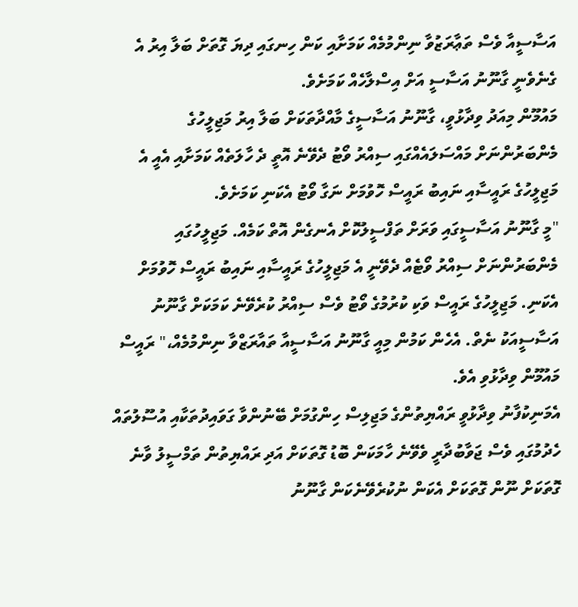އަސާސީއާ ވެސް ތަޢާރަޒުވާ ނިންމުމެއް ކަމަށާއި ކަން ހިނގައި ދިޔަ ގޮތަށް ބަލާ އިރު އެ ގެނެވެނީ ގާނޫނު އަސާސީ އަށް އިސްލާހެއް ކަމަށެވެ.
މައުމޫން މިއަދު ވިދާޅުވީ، ގާނޫނު އަސާސީގެ މާއްދާތަކަށް ބަލާ އިރު މަޖިލީހުގެ މެންބަރުންނަށް މައްސަލައެއްގައި ސިއްރު ވޯޓު ދެވޭނެ އޮތީ ދެ ހާލަތެއް ކަމަށާއި އެއީ އެ މަޖިލީހުގެ ރައީސާއި ނައިބު ރައީސް ހޮވުމަށް ނަގާ ވޯޓު އެކަނި ކަމަށެވެ.
"މީ ގާނޫނު އަސާސީގައި ވަރަށް ތަފްސީލުކޮށް އެނގެން އޮތް ކަމެއް. މަޖިލީހުގައި މެންބަރުންނަށް ސިއްރު ވޯޓެއް ދެވޭނީ އެ މަޖިލީހުގެ ރައީސާއި ނައިބު ރައީސް ހޮވުމަށް އެކަނި. މަޖިލީހުގެ ރައީސް ވަކި ކުރުމުގެ ވޯޓު ވެސް ސިއްރު ކުރެވޭނެ ކަމަކަށް ގާނޫނު އަސާސީއަކު ނެތް. އެހެން ކަމުން މިއީ ގާނޫނު އަސާސީއާ ތައާރަޒްވާ ނިންމުމެއް،" ރައީސް މައުމޫން ވިދާޅުވި އެވެ.
އެމަނިކުފާނު ވިދާޅުވީ ރައްޔިތުންގެ މަޖިލިސް ހިންގުމަށް ބޭނުންވާ ގަވައިދުތަކާއި އުސޫލުތައް ހެދުމުގައި ވެސް ޖަވާބުދާރީ ވެވޭނެ ހާމަކަން ބޮޑު ގޮތަކަށް އަދި ރައްޔިތުން ތަމްސީލު ވާނެ ގޮތަކަށް ނޫން ގޮތަކަށް އެކަން ނުކުރެވޭނެކަން ގާނޫނު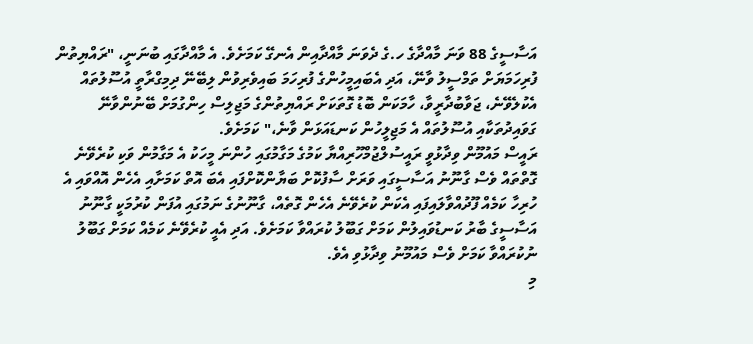އަސާސީގެ 88 ވަނަ މާއްދާގެ ހ.ގެ ދެވަނަ މާއްދާއިން އެނގޭ ކަމަށެވެ. އެ މާއްދާގައި ބުނަނީ، "ރައްޔިތުން ފުރިހަމަޔަށް ތަމްސީލު ވާނޭ، އަދި އެބައިމީހުންގެ ފުރިހަމަ ބައިވެރިވުން ލިބޭނޭ ދިމިގްރާތީ އުސޫލުތައް އެކުލެވޭނެ، ޖަވާބުދާރީވާ، ހާމަކަން ބޮޑު ގޮތަކަށް ރައްޔިތުންގެ މަޖިލިސް ހިންގުމަށް ބޭނުންވާނޭ ގަވައިދުތަކާއި އުސޫލުތައް އެ މަޖިލީހުން ކަނޑައަޅަން ވާނެ،" ކަމަށެވެ.
ރައީސް މައުމޫން ވިދާޅުވީ ރައީސުލްޖުމްހޫރިއްޔާ ކަމުގެ މަގާމުގައި ހުންނަ މީހަކު އެ މަގާމުން ވަކި ކުރެވޭނެ ގޮތްތައް ވެސް ގާނޫނު އަސާސީގައި ވަރަށް ސާފުކޮށް ބަޔާންކޮށްފައި އެބަ އޮތް ކަމަށާއި އެހެން އޮއްވައި އެ ހުރިހާ ކަމެއް ފޫދުއްވާލައިފައި އެކަން ކުރެވޭނެ އެހެން ގޮތެއް، ގާނޫނުގެ ނަމުގައި އުފަން ކުރުމަކީ ގާނޫނު އަސާސީގެ ބާރު ކަނޑުވައިލުން ކަމަށް ގަބޫލު ކުރައްވާ ކަމަށެވެ. އަދި އެއީ ކުރެވޭނެ ކަމެއް ކަމަށް ގަބޫލު ނުކުރައްވާ ކަމަށް ވެސް މައުމޫނު ވިދާޅުވި އެވެ.
މި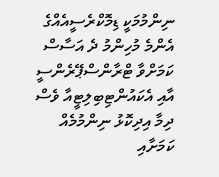ނިންމުމަކީ ޑިމޮކްރެސީއެއްގެ އެންމެ މުހިންމު ދެ އަސާސް ކަމަށްވާ ޓްރާންސްޕޭރެންސީ އާއި އެކައުންޓިބިލިޓީއާ ވެސް ދިމާ އިދިކޮޅު ނިންމުމެއް ކަމަށާއި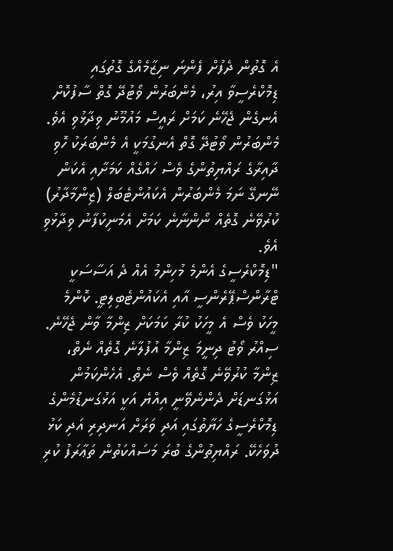އެ ގޮތުން ދެފުށް ފެންނަ ނިޒާމެއްގެ ގޮތުގައި ޑިމޮކްރެސީވާ އިރު، މެންބަރުން ވޯޓުދޭ ގޮތް ސާފުކޮށް އެނގެން ޖެހޭނެ ކަމަށް ރައީސް މައުމޫނު ވިދާޅުވި އެވެ. މެންބަރުން ވޯޓުދޭ ގޮތް އެނގުމަކީ އެ މެންބަރަކު ހޮވި ދާއިރާގެ ރައްޔިތުންގެ ވެސް ހައްގެއް ކަމަށާއި އެކަން ނޭނގޭ ނަމަ މެންބަރުން އެކައުންޓެބަލް (ޒިންމާދާރު) ކުރުވޭނެ ގޮތެއް ނޯންނާނެ ކަމަށް އެމަނިކުފާނު ވިދާޅުވި އެވެ.
"ޑިމޮކްރެސީގެ އެންމެ މުހިންމު އެއް ދެ އަސާސަކީ ޓްރާންސްޕޭރެންސީ އާއި އެކައުންޓެބިލިޓީ. ކޮންމެ މީހަކު ވެސް އެ މީހަކު ކުރާ ކަމަކަށް ޒިންމާ ވާން ޖެހޭނެ. ސިއްރު ވޯޓު ދިނީމަ ޒިންމާ އުފުލާނެ ގޮތެއް ނެތް، ޒިންމާ ކުރުވޭނެ ގޮތެއް ވެސް ނެތް. އެހެންކަމުން އަޅުގަނޑަށް ދެންނެވޭނީ އިއްޔެ އަކީ އަޅުގަނޑުމެންގެ ޑިމޮކްރެސީގެ ހަޔާތުގައި އަދި ވަރަށް އަނދިރި އަދި ކަޅު ދުވަހެކޭ. ރައްޔިތުންގެ ބުރަ މަސައްކަތުން ތަޢާރަފު ކުރި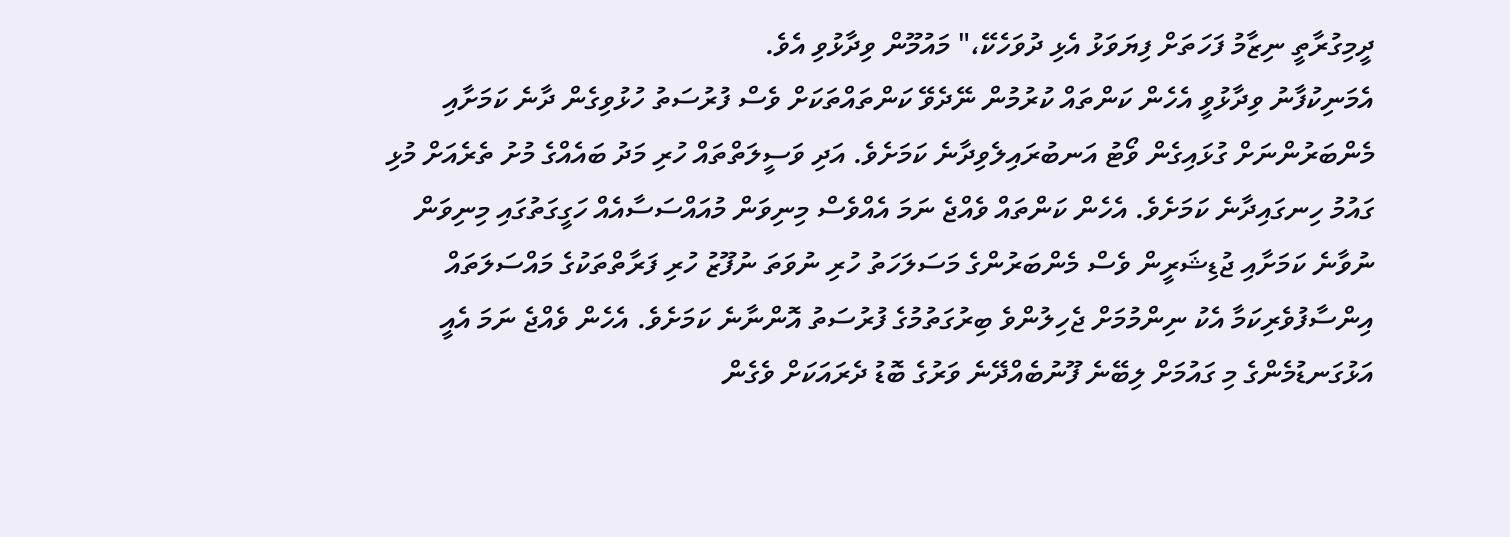ދީމިގުރާތީ ނިޒާމު ފަހަތަށް ފިޔަވަޅު އެޅި ދުވަހެކޭ،" މައުމޫން ވިދާޅުވި އެވެ.
އެމަނިކުފާނު ވިދާޅުވީ އެހެން ކަންތައް ކުރުމުން ނޭދެވޭ ކަންތައްތަކަށް ވެސް ފުރުސަތު ހުޅުވިގެން ދާނެ ކަމަށާއި މެންބަރުންނަށް ގުޅައިގެން ވޯޓު އަނބުރައިލެވިދާނެ ކަމަށެވެ. އަދި ވަސީލަތްތައް ހުރި މަދު ބައެއްގެ މުށު ތެރެއަށް މުޅި ގައުމު ހިނގައިދާނެ ކަމަށެވެ. އެހެން ކަންތައް ވެއްޖެ ނަމަ އެއްވެސް މިނިވަން މުއައްސަސާއެއް ހަގީގަތުގައި މިނިވަން ނުވާނެ ކަމަށާއި ޖުޑިޝަރީން ވެސް މެންބަރުންގެ މަސަލަހަތު ހުރި ނުވަތަ ނުފޫޒު ހުރި ފަރާތްތަކުގެ މައްސަލަތައް އިންސާފުވެރިކަމާ އެކު ނިންމުމަށް ޖެހިލުންވެ ބިރުގަތުމުގެ ފުރުސަތު އޮންނާނެ ކަމަށެވެ. އެހެން ވެއްޖެ ނަމަ އެއީ އަޅުގަނޑުމެންގެ މި ގައުމަށް ލިބޭނެ ފޫނުބެއްދޭނެ ވަރުގެ ބޮޑު ދެރައަކަށް ވެގެން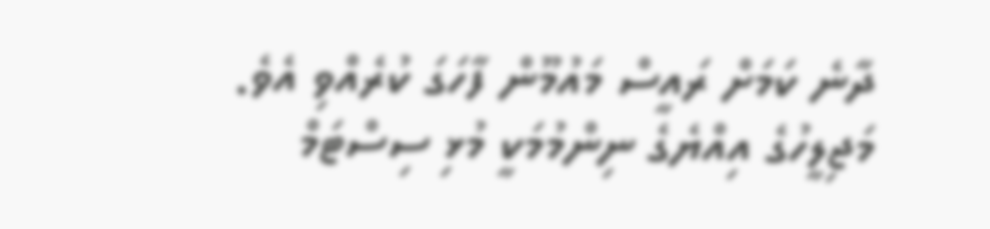ދާނެ ކަމަށް ރައީސް މައުމޫން ފާހަގަ ކުރެއްވި އެވެ.
މަޖިލީހުގެ އިއްޔެގެ ނިންމުމަކީ މުޅި ސިސްޓަމް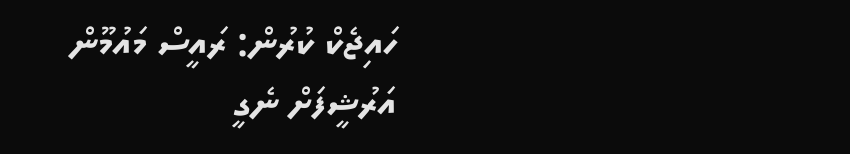ހައިޖެކް ކުރުން: ރައީސް މައުމޫން
އަރުޝީފަށް ނެގީ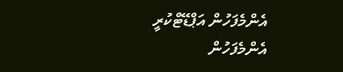އެންމެފަހުން އަޕްޑޭޓްކުރީ
އެންމެފަހުން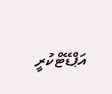އަޕްޑޭޓްކުރީ